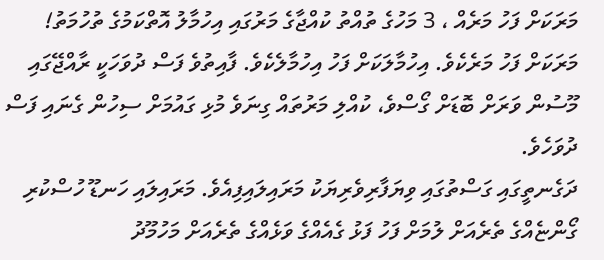މަރަކަށް ފަހު މަރެއް ، 3 މަހުގެ ތުއްތު ކުއްޖާގެ މަރުގައި އިހުމާލު އޮތްކަމުގެ ތުހުމަތު!
މަރަކަށް ފަހު މަރެކެވެ. އިހުމާލަކަށް ފަހު އިހުމާލެކެވެ. ފާއިތުވެ ފަސް ދުވަހަކީ ރާއްޖޭގައި މޫސުން ވަރަށް ބޮޑަށް ގޯސްވެ، ކުއްލި މަރުތައް ގިނަވެ މުޅި ގައުމަށް ސިހުން ގެނައި ފަސް ދުވަހެވެ.
ދަގެނތީގައި ގަސްތުގައި ވިޔަފާރިވެރިޔަކު މަރައިލައިފިއެވެ. މަރައިލައި ހަނޑޫ ހުސްކުރި ގޯންޏެއްގެ ތެރެއަށް ލުމަށް ފަހު ފަޅު ގެއެއްގެ ވަޅެއްގެ ތެރެއަށް މަހުމޫދު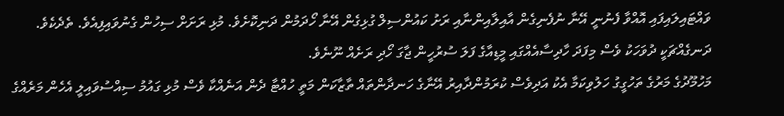ވައްޓައިލައިފައި އޮއްވާ ފެނުނީ އޭނާ ނުފެނިގެން އާއިލާއިންނާއި ރަށު ކައުންސިލް ގުޅިގެން އޭނާ ހޯދަމުން ދަނިކޮށެވެ. މުޅި ރަށަށް ސިހުން ގެނުވައިފިއެވެ. ތެދެކެވެ. ދަނގެއްޗަކީ ދުވަހަކު ވެސް މިފަދަ ހާދިސާއެއްގައި މީޑިއާގެ ފަލަ ސުރުހީން ޖާގަ ހޯދި ރަށެއް ނޫނެވެ.
މަހުމޫދުގެ މަރުގެ ތަހުގީގު ހަލުވިކަމާ އެކު އަދިވެސް ކުރަމުންދާއިރު އޭނާގެ ހަނދާންތައް ތާޒާކަން މަތީ ހުއްޓާ ދެން އަނެއްކާ ވެސް މުޅި ގައުމު ސިއްސުވައިލީ އެހެން މަރެއްގެ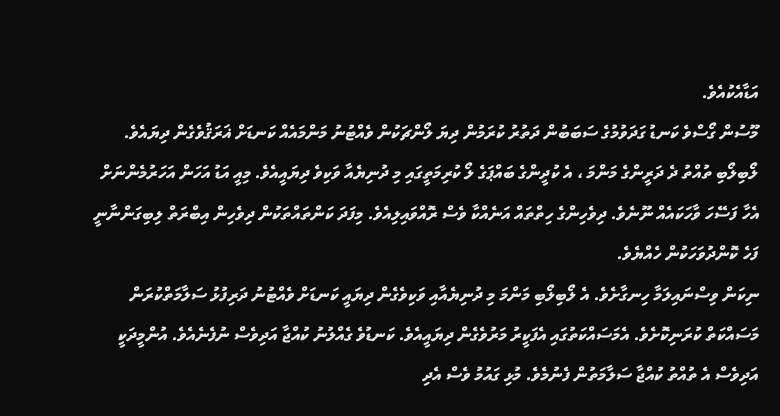އަޑާއެކުއެވެ.
މޫސުން ގޯސްވެ ކަނޑު ގަދަވުމުގެ ސަބަބުން ދަތުރު ކުރަމުން ދިޔަ ލޯންޗަކުން ވެއްޓުނު މަންމައެއް ކަނޑަށް ޣަރަޤުވެގެން ދިޔައެވެ. ލޯބިލޯބި ތުއްތު ދެ ދަރީންގެ މަންމަ ، އެ ކުދީންގެ ބައްޕަގެ ލޯ ކުރިމަތީގައި މި ދުނިޔެއާ ވަކިވެ ދިޔައީއެވެ. މިއީ އަޑު އަހަން އަހަރުމެންނަށް އެހާ ފަސޭހަ ވާހަކައެއް ނޫނެވެ. ދިވެހިންގެ ހިތްތައް އަނެއްކާ ވެސް ރޮއްވައިލިއެވެ. މިފަދަ ކަންތައްތަކުން ދިވެހިން އިބްރަތް ލިބިގަންނާނީ ފަހެ ކޮންދުވަހަކުން ހެއްޔެވެ.
ނިކަން ވިސްނައިލަމާ ހިނގާށެވެ. އެ ލޯބިލޯބި މަންމަ މި ދުނިޔެއާއި ވަކިވެގެން ދިޔައީ ކަނޑަށް ވެއްޓުނު ދަރިފުޅު ސަލާމަތްކުރަން މަސައްކަތް ކުރަނިކޮށެވެ. އެމަސައްކަތުގައި އެފަކީރު މަރުވެގެން ދިޔައީއެވެ. ކަނޑުވެ ގެއްލުނު ކުއްޖާ އަދިވެސް ނުފެނެއެވެ. އުންމީދަކީ އަދިވެސް އެ ތުއްތު ކުއްޖާ ސަލާމަތުން ފެނުމެވެ. މުޅި ގައުމު ވެސް އެދި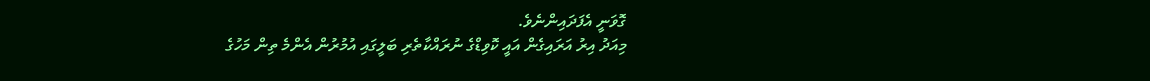ގޮވަނީ އެފަދައިންނެވެ.
މިއަދު އިރު އަރައިގެން އައީ ކޮވިޑްގެ ނުރައްކާތެރި ބަލީގައި އުމުރުން އެންމެ ތިން މަހުގެ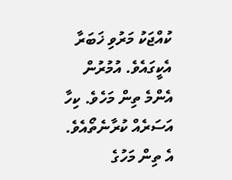ކުއްޖަކު މަރުވި ޚަބަރާ އެކީގައެވެ. އުމުރުން އެންމެ ތިން މަހެވެ. ކިހާ އަސަރެއް ކުރާނެތޯއެވެ. އެ ތިން މަހުގެ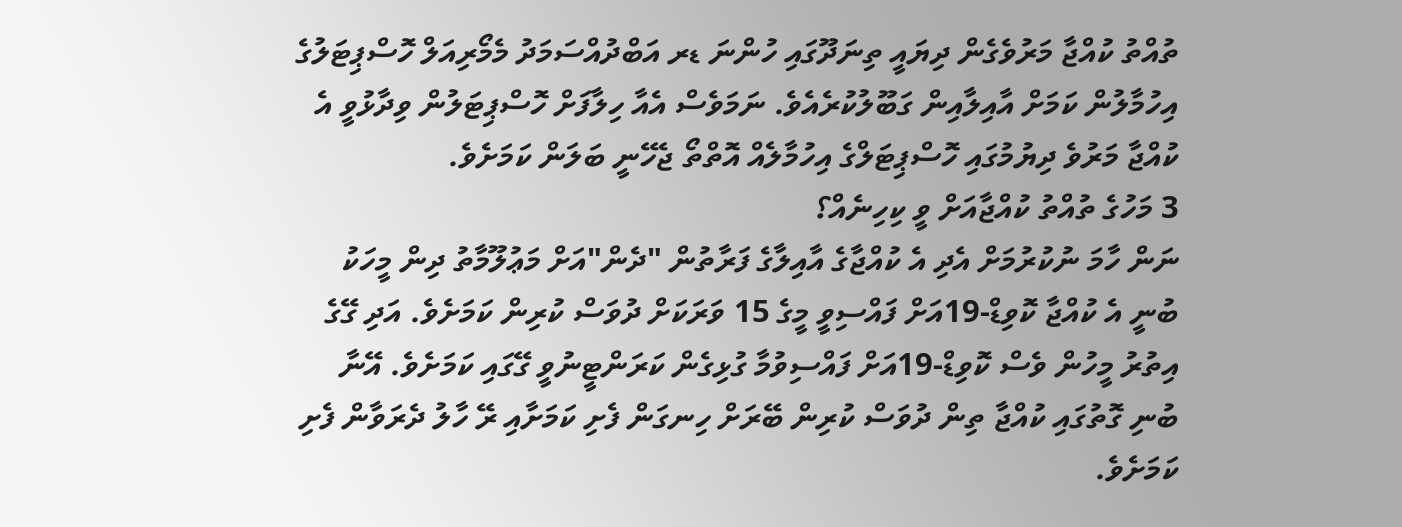ތުއްތު ކުއްޖާ މަރުވެގެން ދިޔައީ ތިނަދޫގައި ހުންނަ ޑރ އަބްދުއްސަމަދު މެމޯރިއަލް ހޮސްޕިޓަލުގެ އިހުމާލުން ކަމަށް އާއިލާއިން ގަބޫލުކުރެއެވެ. ނަމަވެސް އެއާ ހިލާފަށް ހޮސްޕިޓަލުން ވިދާޅުވީ އެ ކުއްޖާ މަރުވެ ދިޔުމުގައި ހޮސްޕިޓަލްގެ އިހުމާލެއް އޮތްތޯ ޖެހޭނީ ބަލަން ކަމަށެވެ.
3 މަހުގެ ތުއްތު ކުއްޖާއަށް ވީ ކިހިނެއް؟
ނަން ހާމަ ނުކުރުމަށް އެދި އެ ކުއްޖާގެ އާއިލާގެ ފަރާތުން "ދެން"އަށް މަޢުލޫމާތު ދިން މީހަކު ބުނީ އެ ކުއްޖާ ކޮވިޑް-19އަށް ފައްސިވީ މީގެ 15 ވަރަކަށް ދުވަސް ކުރިން ކަމަށެވެ. އަދި ގޭގެ އިތުރު މީހުން ވެސް ކޮވިޑް-19އަށް ފައްސިވުމާ ގުޅިގެން ކަރަންޓީނުވީ ގޭގައި ކަމަށެވެ. އޭނާ ބުނި ގޮތުގައި ކުއްޖާ ތިން ދުވަސް ކުރިން ބޭރަށް ހިނގަން ފެށި ކަމަށާއި ރޭ ހާލު ދެރަވާން ފެށި ކަމަށެވެ.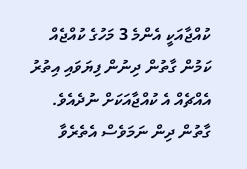ކުއްޖާއަކީ އެންމެ 3 މަހުގެ ކުއްޖެއް ކަމުން ގާތުން ދިނުން ފިޔަވައި އިތުރު އެއްޗެއް އެ ކުއްޖާއަކަށް ނުދެއެވެ. ގާތުން ދިން ނަމަވެސް އެތެރެވާ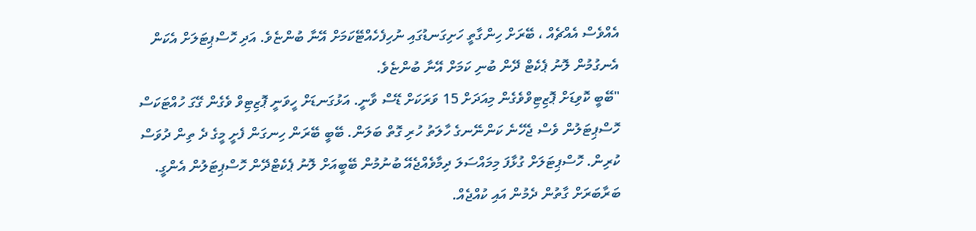އެއްވެސް އެއްޗެއް ، ބޭރަށް ހިންގާތީ ހަށިގަނޑުގައި ނުހިފެހެއްޓޭކަމަށް އޭނާ ބުންޏެވެ. އަދި ހޮސްޕިޓަލަށް އެކަން އެނގުމުން ލޮނު ޕެކެޓް ދޭން ބުނި ކަމަށް އޭނާ ބުންޏެވެ.
"ބޭބީ ކޮވިޑަށް ޕޮޒިޓިވްވެގެން މިއަދަށް 15 ވަރަކަށް ޑޭސް ވާނީ. އަޅުގަނޑަށް ހީވަނީ ޕޮޒިޓިވް ވެގެން ގޭގަ ހުއްޓަކަސް ހޮސްޕިޓަލުން ވެސް ޖެހޭނެ ކަންނޭނގެ ހާލަތު ހުރި ގޮތް ބަލަން. ބޭބީ ބޭރަން ހިނގަން ފެށީ މީގެ ދެ ތިން ދުވަސް ކުރިން. ހޮސްޕިޓަލަށް ގުޅާފަ މިމައްސަލަ ދިމާވެއްޖެއޭ ބުނުމުން ބޭބީއަށް ލޮނު ޕެކެޓްދޭން ހޮސްޕިޓަލުން އެންގީ. ބަރާބަރަށް ގާތުން ދެމުން އައި ކުއްޖެއް.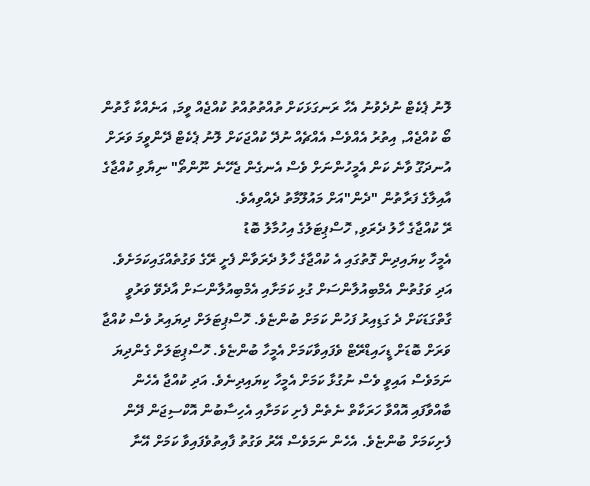ލޮނު ޕެކެޓް ނުދެވުނު އެހާ ރަނގަޅަކަށް ތުއްތުތުއްތު ކުއްޖެއް ވީމަ, އަނެއްކާ ގާތުން ބޯ ކުއްޖެއް, އިތުރު އެއްވެސް އެއްޗެއް ނުދޭ ކުއްޖަކަށް ލޮނު ޕެކެޓް ދޭންވީމަ ވަރަށް އުނދަގޫ ވާނެ ކަން އެމީހުންނަށް ވެސް އެނގެން ޖެހޭނެ ނޫންތޯ" ނިޔާވި ކުއްޖާގެ އާއިލާގެ ފަރާތުން "ދެން"އަށް މައުލޫމާތު ދެއްވިއެވެ.
ރޭ ކުއްޖާގެ ހާލު ދެރަވި, ހޮސްޕިޓަލުގެ އިހުމާލު ބޮޑު
އެމީހާ ކިޔައިދިން ގޮތުގައި އެ ކުއްޖާގެ ހާލު ދެރަވާން ފެށީ ރޭގެ ވަގުތެއްގައިކަމަށެވެ. އަދި ވަގުތުން އެމްބިއުލާންސަށް ގުޅި ކަމަށާއި އެމްބިއުލާންސަށް އާދެވޭ ވަރުވީ ގާތްގަޑަކަށް ދެ ގަޑިއިރު ފަހުން ކަމަށް ބުންޏެވެ. ހޮސްޕިޓަލަށް ދިޔައިރު ވެސް ކުއްޖާ ވަރަށް ބޮޑަށް ޑީހައިޑްރޭޓް ވެފައިވާކަމަށް އެމީހާ ބުންޏެވެ. ހޮސްޕިޓަލަށް ގެންދިޔަ ނަމަވެސް އައިވީ ވެސް ނުގުޅާ ކަމަށް އެމީހާ ކިޔައިދިނެވެ. އަދި ކުއްޖާ އެހެން ބާއްވާފައި އޮއްވާ ހަރަކާތް ނެތެން ފެށި ކަމަށާއި އެހިސާބުން އޮކްސިޖަން ދޭން ފެށިކަމަށް ބުންޏެވެ. އެހެން ނަމަވެސް އޭރު ވަގުތު ފާއިތުވެފައިވާ ކަމަށް އޭނާ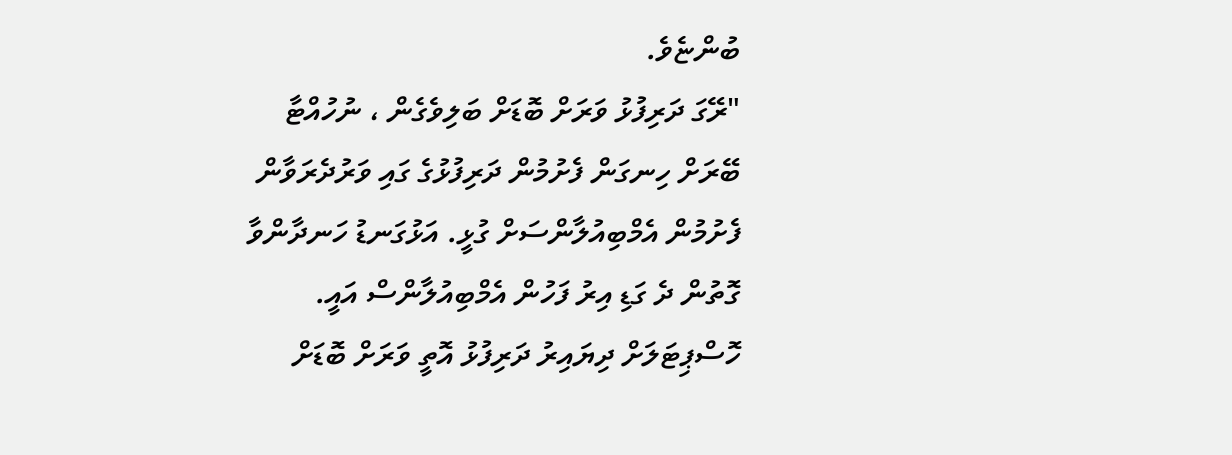ބުންޏެވެ.
"ރޭގަ ދަރިފުޅު ވަރަށް ބޮޑަށް ބަލިވެގެން ، ނުހުއްޓާ ބޭރަށް ހިނގަން ފެށުމުން ދަރިފުޅުގެ ގައި ވަރުދެރަވާން ފެށުމުން އެމްބިއުލާންސަށް ގުޅީ. އަޅުގަނޑު ހަނދާންވާ ގޮތުން ދެ ގަޑި އިރު ފަހުން އެމްބިއުލާންސް އައީ. ހޮސްޕިޓަލަށް ދިޔައިރު ދަރިފުޅު އޮތީ ވަރަށް ބޮޑަށް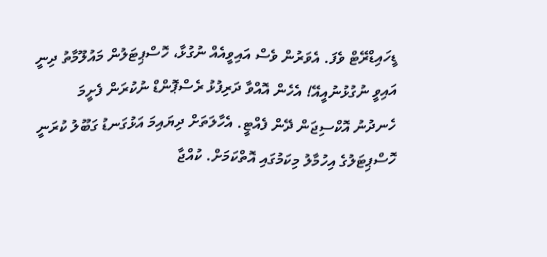ޑީހައިޑްރޭޓް ވެފަ. އެވަރުން ވެސް އައިވީއެއް ނުގުޅާ، ހޮސްޕިޓަލުން މައުލޫމާތު ދިނީ އައިވީ ނުގުޅުނުއީއޭ! އެހެން އޮއްވާ ދަރިފުޅު ރެސްޕޮންޑް ނުކުރަން ފެށީމަ ހެނދުނު އޮކްސިޖަން ދޭން ފެއްޓީ. އެހާލަތަށް ދިޔައިމަ އަޅުގަނޑު ގަބޫލު ކުރަނީ ހޮސްޕިޓަލުގެ އިހުމާލު މިކަމުގައި އޮތްކަމަށް. ކުއްޖާ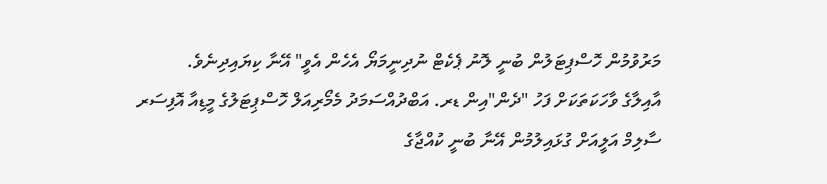މަރުވުމުން ހޮސްޕިޓަލުން ބުނީ ލޮނު ޕެކެޓް ނުދިނީމަޔޯ އެހެން އެވީ" އޭނާ ކިޔައިދިނެވެ.
އާއިލާގެ ވާހަކަތަކަށް ފަހު "ދެން"އިން ޑރ. އަބްދުއްސަމަދު މެމޯރިއަލް ހޮސްޕިޓަލުގެ މީޑިއާ އޮފިސަރ ސާލިމް އަލީއަށް ގުޅައިލުމުން އޭނާ ބުނީ ކުއްޖާގެ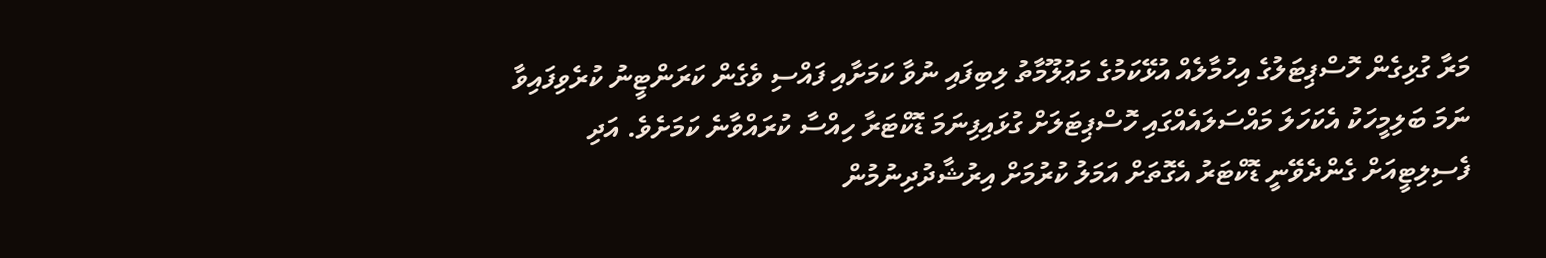މަރާ ގުޅިގެން ހޮސްޕިޓަލުގެ އިހުމާލެއް އުޅޭކަމުގެ މަޢުލޫމާތު ލިބިފައި ނުވާ ކަމަށާއި ފައްސި ވެގެން ކަރަންޓީނު ކުރެވިފައިވާ ނަމަ ބަލިމީހަކު އެކަހަލަ މައްސަލައެއްގައި ހޮސްޕިޓަލަށް ގުޅައިފިނަމަ ޑޮކްޓަރާ ހިއްސާ ކުރައްވާނެ ކަމަށެވެ. އަދި ފެސިލިޓީއަށް ގެންދެވޭނީ ޑޮކްޓަރު އެގޮތަށް އަމަލު ކުރުމަށް އިރުޝާދުދިނުމުން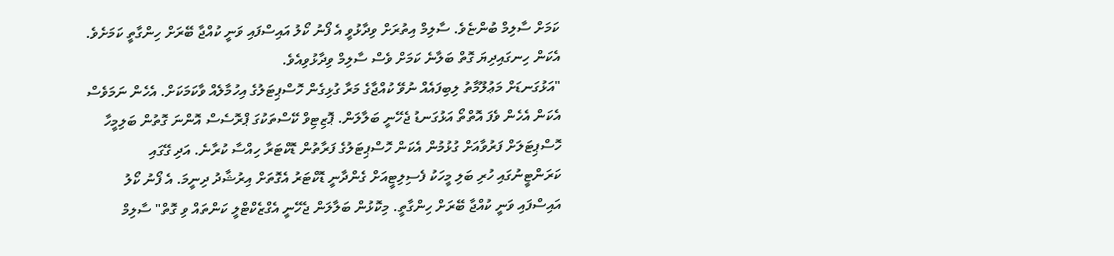ކަމަށް ސާލިމް ބުންޏެވެ. ސާލިމް އިތުރަށް ވިދާޅުވީ އެ ފޯނު ކޯލު އައިސްފައި ވަނީ ކުއްޖާ ބޭރަށް ހިންގާތީ ކަމަށެވެ. އެކަން ހިނގައިދިޔަ ގޮތް ބަލާނެ ކަމަށް ވެސް ސާލިމް ވިދާޅުވިއެވެ.
"އަޅުގަނޑަށް މަޢުލޫމާތު ލިބިފައެއް ނުވޭ ކުއްޖާގެ މަރާ ގުޅިގެން ހޮސްޕިޓަލުގެ އިހުމާލެއް ވާކަމަކަށް. އެހެން ނަމަވެސް އެކަން އެހެން ވެފަ އޮތްތޯ އަޅުގަނޑު ޖެހޭނީ ބަލާލަން. ޕޮޒިޓިވް ކޭސްތަކުގަ ޕްރޮސެސް އޮންނަ ގޮތުން ބަލިމީހާ ހޮސްޕިޓަލަށް ފަރުވާއަށް ގުޅުމުން އެކަން ހޮސްޕިޓަލުގެ ފަރާތުން ޑޮކްޓަރާ ހިއްސާ ކުރާނެ. އަދި ގޭގައި ކަރަންޓީނުގައި ހުރި ބަލި މީހަކު ފެސިލިޓީއަށް ގެންދާނީ ޑޮކްޓަރު އެގޮތަށް އިރުޝާދު ދިނީމަ. އެ ފޯނު ކޯލު އައިސްފައި ވަނީ ކުއްޖާ ބޭރަށް ހިންގާތީ. މިކޮޅުން ބަލާލަން ޖެހޭނީ އެގްޒެކްޓްލީ ކަންތައް ވި ގޮތް" ސާލިމް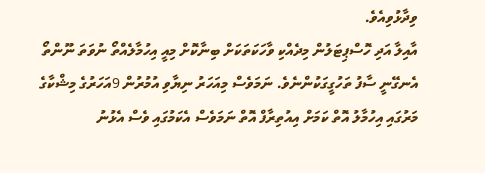ވިދާޅުވިއެވެ.
އާއިލާ އަދި ހޮސްޕިޓަލުން މިދެއްކި ވާހަކަތަކަށް ބިނާކޮށް މިއީ އިހުމާލެއްތޯ ނުވަތަ ނޫންތޯ އެނގޭނީ ސާފު ތަހުގީގަކުންނެވެ. ނަމަވެސް މިއަހަރު ނިޔާވި އުމުރުން 9އަހަރުގެ މިޝްކާގެ މަރުގައި އިހުމާލު އޮތް ކަމަށް އިއުތިރާފް އޮތް ނަމަވެސް އެކަމުގައި ވެސް އެޅުނު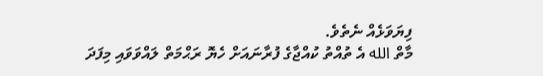ފިޔަވަޅެއް ނެތެވެ.
މާތް الله އެ ތުއްތު ކުއްޖާގެ ފުރާނައަށް ހެޔޮ ރަޙްމަތް ލައްވަވައި މިފަދަ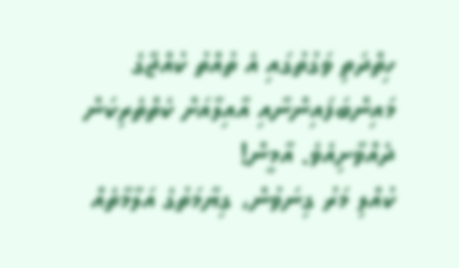ހިތްދަތި ވަގުތުގައި އެ ތުއްތު ކުއްޖާގެ މައިންބަފައިންނާއި އާއިލާއަށް ކެތްތެރިކަން ދެއްވާށިއެވެ. އާމީން!
ކުއްލި މަރު ގިނަވުން، ގިޔާމަތުގެ އަލާމާތެއް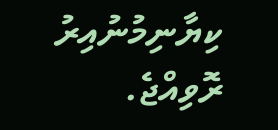ކިޔާނިމުނުއިރު ރޮވިއްޖެ.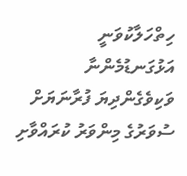ހިތްހަލާކުވަނީ އަޅުގަނޑުމެންނާ ވަކިވެގެންދިޔަ ފުރާނަޔަށް ސުވަރުގެ މިންވަރު ކުރައްވާށި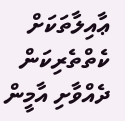ޢާއިލާތަކަށް ކެތްތެރިކަން ދެއްވާށި އާމީން